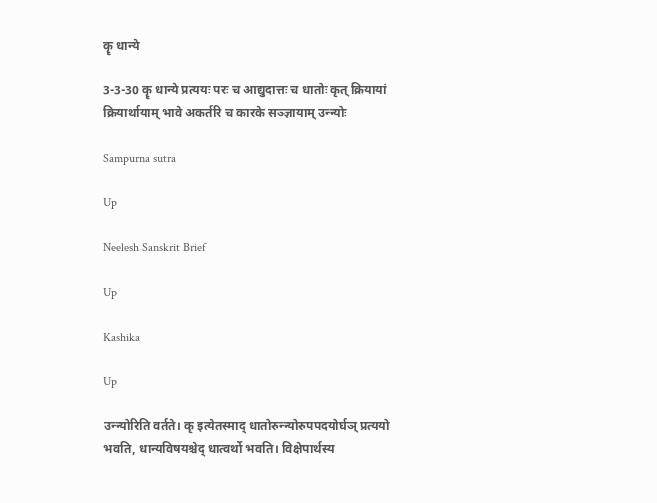कॄ धान्ये

3-3-30 कॄ धान्ये प्रत्ययः परः च आद्युदात्तः च धातोः कृत् क्रियायां क्रियार्थायाम् भावे अकर्तरि च कारके सञ्ज्ञायाम् उन्न्योः

Sampurna sutra

Up

Neelesh Sanskrit Brief

Up

Kashika

Up

उन्न्योरिति वर्तते। कृ इत्येतस्माद् धातोरुन्न्योरुपपदयोर्घञ् प्रत्ययो भवति, धान्यविषयश्चेद् धात्वर्थो भवति। विक्षेपार्थस्य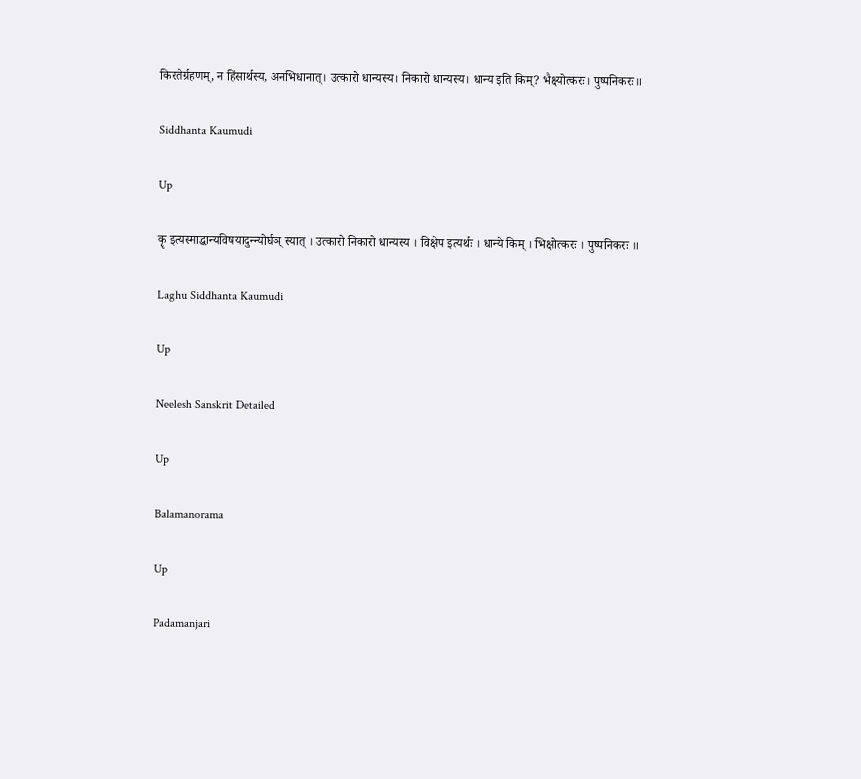किरतेर्ग्रहणम्, न हिंसार्थस्य, अनभिधानात्। उत्कारो धान्यस्य। निकारो धान्यस्य। धान्य इति किम्? भैक्ष्योत्करः। पुष्पनिकरः॥

Siddhanta Kaumudi

Up

कॄ इत्यस्माद्धान्यविषयादुन्न्योर्घञ् स्यात् । उत्कारो निकारो धान्यस्य । विक्षेप इत्यर्थः । धान्ये किम् । भिक्षोत्करः । पुष्पनिकरः ॥

Laghu Siddhanta Kaumudi

Up

Neelesh Sanskrit Detailed

Up

Balamanorama

Up

Padamanjari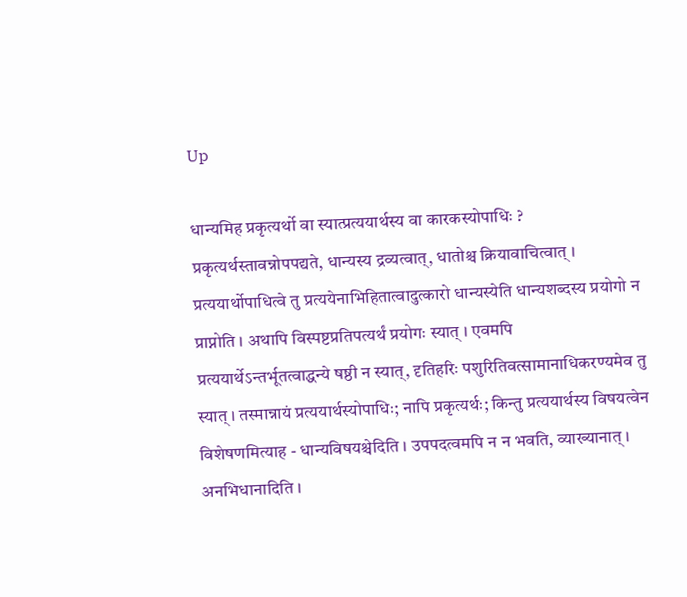Up

धान्यमिह प्रकृत्यर्थो वा स्यात्प्रत्ययार्थस्य वा कारकस्योपाधिः ? प्रकृत्यर्थस्तावन्नोपपद्यते, धान्यस्य द्रव्यत्वात्, धातोश्च क्रियावाचित्वात् । प्रत्ययार्थोपाधित्वे तु प्रत्ययेनाभिहितात्वादुत्कारो धान्यस्येति धान्यशब्दस्य प्रयोगो न प्राप्नोति । अथापि विस्पष्टप्रतिपत्यर्थं प्रयोगः स्यात् । एवमपि प्रत्ययार्थेऽन्तर्भूतत्वाद्धन्ये षष्ठी न स्यात्, दृतिहरिः पशुरितिवत्सामानाधिकरण्यमेव तु स्यात् । तस्मान्नायं प्रत्ययार्थस्योपाधिः; नापि प्रकृत्यर्थः; किन्तु प्रत्ययार्थस्य विषयत्वेन विशेषणमित्याह - धान्यविषयश्चेदिति । उपपदत्वमपि न न भवति, व्याख्यानात् । अनभिधानादिति ।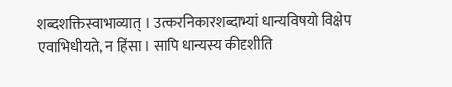शब्दशक्तिस्वाभाव्यात् । उत्करनिकारशब्दाभ्यां धान्यविषयो विक्षेप एवाभिधीयते, न हिंसा । सापि धान्यस्य कीदृशीति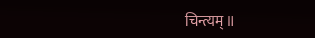चिन्त्यम् ॥